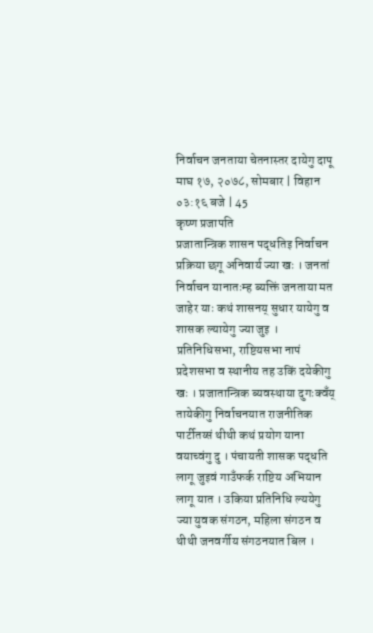निर्वाचन जनताया चेतनास्तर दायेगु दापू
माघ १७, २०७८, सोमबार | विहान ०३:१६ बजे | 45
कृष्ण प्रजापति
प्रजातान्त्रिक शासन पद्धतिइ निर्वाचन प्रक्रिया छगू अनिवार्य ज्या खः । जनतां निर्वाचन यानातःम्ह ब्यक्तिं जनताया मत जाहेर याः कथं शासनय् सुधार यायेगु व शासक ल्यायेगु ज्या जुइ । प्रतिनिधिसभा, राष्टियसभा नापं प्रदेशसभा व स्थानीय तह उकिं दयेकीगु खः । प्रजातान्त्रिक ब्यवस्थाया दुगःक्वँय् तायेकीगु निर्वाचनयात राजनीतिक पार्टीतय्सं थीथी कथं प्रयोग याना वयाच्वंगु दु । पंचायती शासक पद्धति लागू जुइवं गाउँफर्क राष्टिय अभियान लागू यात । उकिया प्रतिनिधि ल्ययेगु ज्या युवक संगठन, महिला संगठन व थीथी जनवर्गीय संगठनयात बिल ।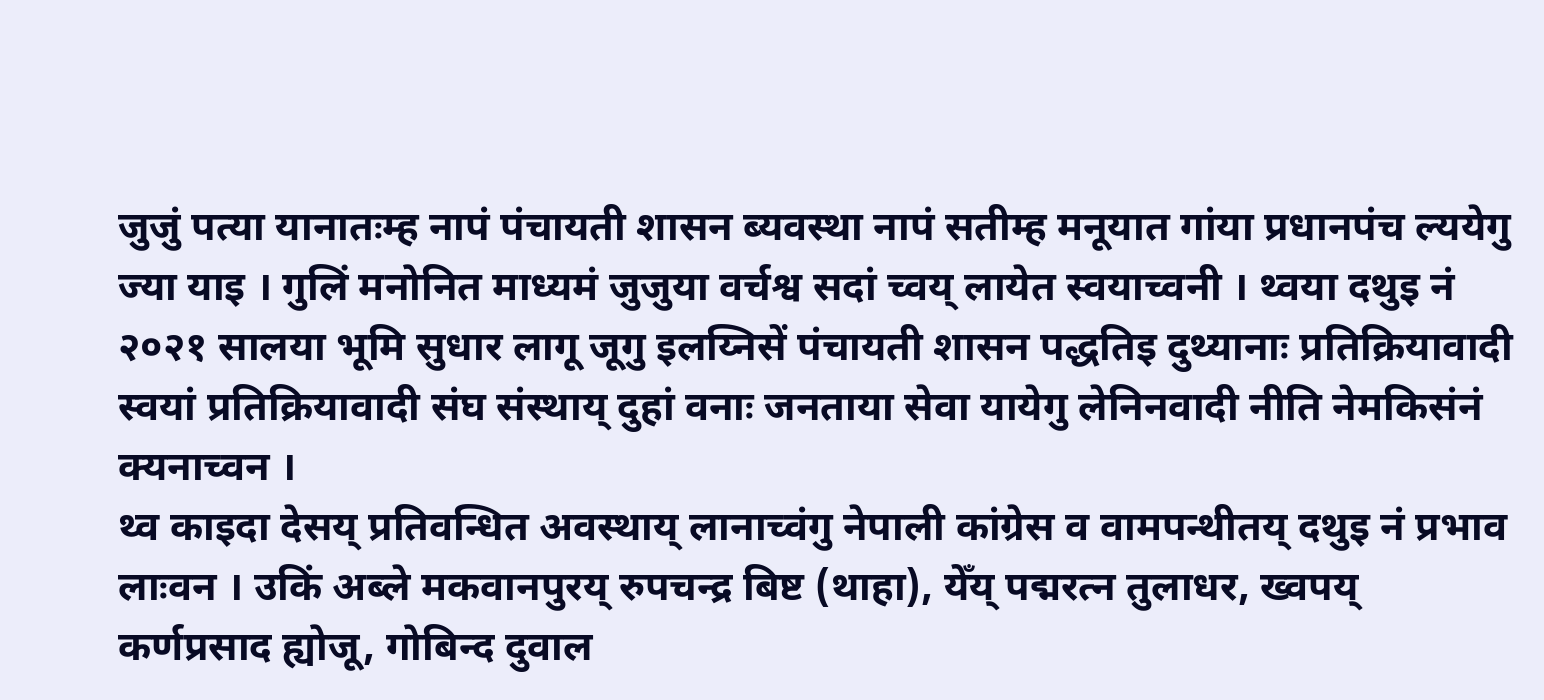जुजुं पत्या यानातःम्ह नापं पंचायती शासन ब्यवस्था नापं सतीम्ह मनूयात गांया प्रधानपंच ल्ययेगु ज्या याइ । गुलिं मनोनित माध्यमं जुजुया वर्चश्व सदां च्वय् लायेत स्वयाच्वनी । थ्वया दथुइ नं २०२१ सालया भूमि सुधार लागू जूगु इलय्निसें पंचायती शासन पद्धतिइ दुथ्यानाः प्रतिक्रियावादी स्वयां प्रतिक्रियावादी संघ संस्थाय् दुहां वनाः जनताया सेवा यायेगु लेनिनवादी नीति नेमकिसंनं क्यनाच्वन ।
थ्व काइदा देसय् प्रतिवन्धित अवस्थाय् लानाच्वंगु नेपाली कांग्रेस व वामपन्थीतय् दथुइ नं प्रभाव लाःवन । उकिं अब्ले मकवानपुरय् रुपचन्द्र बिष्ट (थाहा), येँय् पद्मरत्न तुलाधर, ख्वपय् कर्णप्रसाद ह्योजू, गोबिन्द दुवाल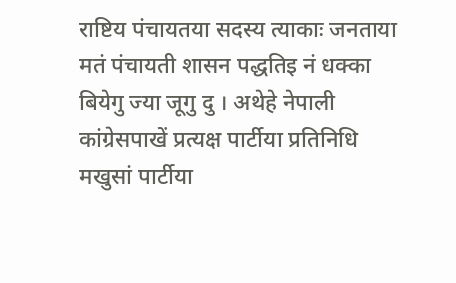राष्टिय पंचायतया सदस्य त्याकाः जनताया मतं पंचायती शासन पद्धतिइ नं धक्का बियेगु ज्या जूगु दु । अथेहे नेपाली कांग्रेसपाखें प्रत्यक्ष पार्टीया प्रतिनिधि मखुसां पार्टीया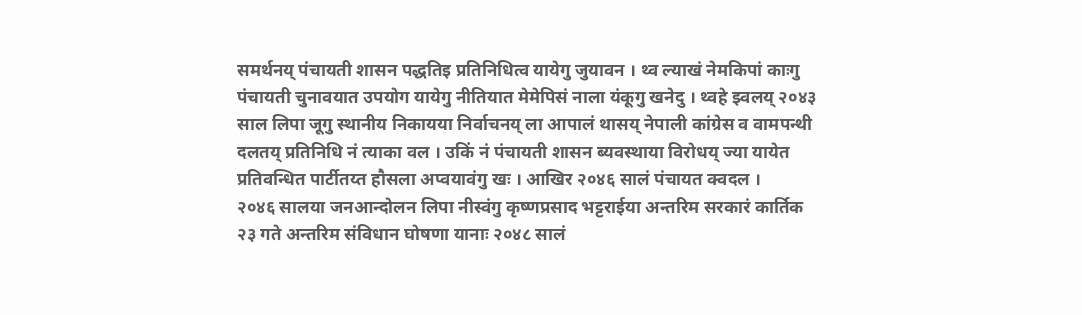समर्थनय् पंचायती शासन पद्धतिइ प्रतिनिधित्व यायेगु जुयावन । थ्व ल्याखं नेमकिपां काःगु पंचायती चुनावयात उपयोग यायेगु नीतियात मेमेपिसं नाला यंकूगु खनेदु । थ्वहे झ्वलय् २०४३ साल लिपा जूगु स्थानीय निकायया निर्वाचनय् ला आपालं थासय् नेपाली कांग्रेस व वामपन्थी दलतय् प्रतिनिधि नं त्याका वल । उकिं नं पंचायती शासन ब्यवस्थाया विरोधय् ज्या यायेत प्रतिवन्धित पार्टीतय्त हौसला अप्वयावंगु खः । आखिर २०४६ सालं पंचायत क्वदल ।
२०४६ सालया जनआन्दोलन लिपा नीस्वंगु कृष्णप्रसाद भट्टराईया अन्तरिम सरकारं कार्तिक २३ गते अन्तरिम संविधान घोषणा यानाः २०४८ सालं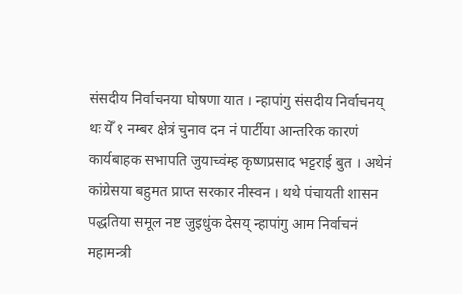संसदीय निर्वाचनया घोषणा यात । न्हापांगु संसदीय निर्वाचनय् थः येँ १ नम्बर क्षेत्रं चुनाव दन नं पार्टीया आन्तरिक कारणं कार्यबाहक सभापति जुयाच्वंम्ह कृष्णप्रसाद भट्टराई बुत । अथेनं कांग्रेसया बहुमत प्राप्त सरकार नीस्वन । थथे पंचायती शासन पद्धतिया समूल नष्ट जुइधुंक देसय् न्हापांगु आम निर्वाचनं महामन्त्री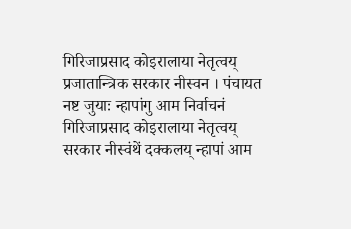गिरिजाप्रसाद कोइरालाया नेतृत्वय् प्रजातान्त्रिक सरकार नीस्वन । पंचायत नष्ट जुयाः न्हापांगु आम निर्वाचनं गिरिजाप्रसाद कोइरालाया नेतृत्वय् सरकार नीस्वंथें दक्कलय् न्हापां आम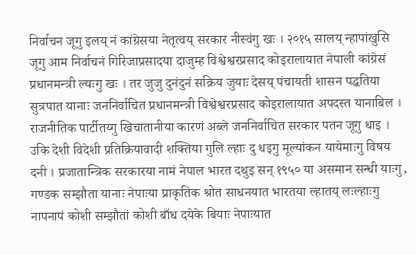निर्वाचन जूगु इलय् नं कांग्रेसया नेतृत्वय् सरकार नीस्वंगु खः । २०१५ सालय् न्हापांखुसि जूगु आम निर्वाचनं गिरिजाप्रसादया दाजुम्ह विश्वेश्वरप्रसाद कोइरालायात नेपाली कांग्रेसं प्रधानमन्त्री ल्यःगु खः । तर जुजु दुनंदुनं सक्रिय जुयाः देसय् पंचायती शासन पद्धतिया सुत्रपात यानाः जननिर्वाचित प्रधानमन्त्री विश्वेश्वरप्रसाद कोइरालायात अपदस्त यानाबिल ।
राजनीतिक पार्टीतय्गु खिचातानीया कारणं अब्ले जननिर्वाचित सरकार पतन जूगु धाइ । उकि देशी विदेशी प्रतिक्रियावादी शक्तिया गुलि ल्हाः दु धइगु मूल्यांकन यायेमाःगु विषय दनी । प्रजातान्त्रिक सरकारया नामं नेपाल भारत दथुइ सन् १९५० या असमान सन्धी याःगु, गण्डक सम्झौता यानाः नेपाःया प्राकृतिक श्रोत साधनयात भारतया ल्हातय् लःल्हाःगु नापनापं कोशी सम्झौतां कोशी बाँध दयेके बियाः नेपाःयात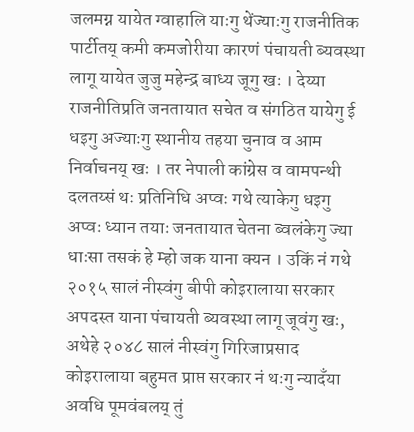जलमग्न यायेत ग्वाहालि याःगु थेंज्याःगु राजनीतिक पार्टीतय् कमी कमजोरीया कारणं पंचायती ब्यवस्था लागू यायेत जुजु महेन्द्र बाध्य जूगु खः । देय्या राजनीतिप्रति जनतायात सचेत व संगठित यायेगु ई धइगु अज्याःगु स्थानीय तहया चुनाव व आम निर्वाचनय् खः । तर नेपाली कांग्रेस व वामपन्थी दलतय्सं थः प्रतिनिधि अप्वः गथे त्याकेगु धइगु अप्वः ध्यान तयाः जनतायात चेतना ब्वलंकेगु ज्या धाःसा तसकं हे म्हो जक याना क्यन । उकिं नं गथे २०१५ सालं नीस्वंगु बीपी कोइरालाया सरकार अपदस्त याना पंचायती ब्यवस्था लागू जूवंगु खः, अथेहे २०४८ सालं नीस्वंगु गिरिजाप्रसाद कोइरालाया बहुमत प्राप्त सरकार नं थःगु न्यादँया अवधि पूमवंबलय् तुं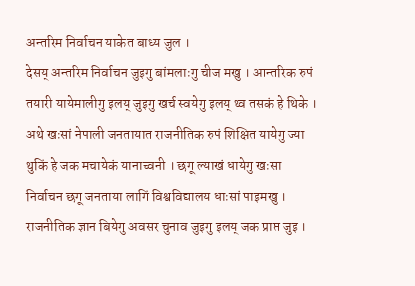अन्तरिम निर्वाचन याकेत बाध्य जुल ।
देसय् अन्तरिम निर्वाचन जुइगु बांमलाःगु चीज मखु । आन्तरिक रुपं तयारी यायेमालीगु इलय् जुइगु खर्च स्वयेगु इलय् थ्व तसकं हे थिके । अथे खःसां नेपाली जनतायात राजनीतिक रुपं शिक्षित यायेगु ज्या थुकिं हे जक मचायेकं यानाच्वनी । छगू ल्याखं धायेगु खःसा निर्वाचन छगू जनताया लागिं विश्वविद्यालय धाःसां पाइमखु । राजनीतिक ज्ञान बियेगु अवसर चुनाव जुइगु इलय् जक प्राप्त जुइ ।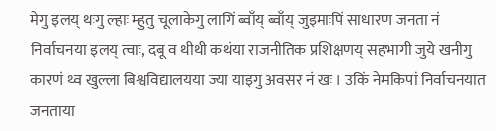मेगु इलय् थःगु ल्हाः म्हुतु चूलाकेगु लागिं ब्वाँय् ब्वाँय् जुइमाःपिं साधारण जनता नं निर्वाचनया इलय् त्वाः, दबू व थीथी कथंया राजनीतिक प्रशिक्षणय् सहभागी जुये खनीगु कारणं थ्व खुल्ला बिश्वविद्यालयया ज्या याइगु अवसर नं खः । उकिं नेमकिपां निर्वाचनयात जनताया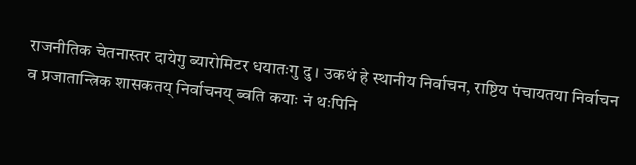राजनीतिक चेतनास्तर दायेगु ब्यारोमिटर धयातःगु दु । उकथं हे स्थानीय निर्वाचन, राष्टिय पंचायतया निर्वाचन व प्रजातान्त्रिक शासकतय् निर्वाचनय् ब्वति कयाः नं थःपिनि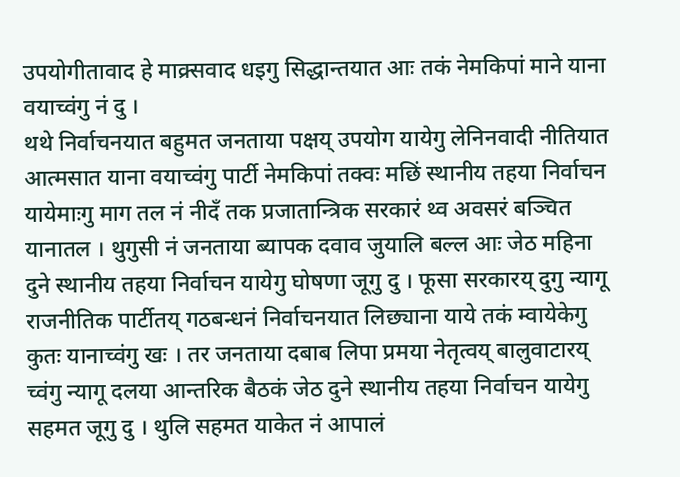उपयोगीतावाद हे माक्र्सवाद धइगु सिद्धान्तयात आः तकं नेमकिपां माने याना वयाच्वंगु नं दु ।
थथे निर्वाचनयात बहुमत जनताया पक्षय् उपयोग यायेगु लेनिनवादी नीतियात आत्मसात याना वयाच्वंगु पार्टी नेमकिपां तक्वः मछिं स्थानीय तहया निर्वाचन यायेमाःगु माग तल नं नीदँ तक प्रजातान्त्रिक सरकारं थ्व अवसरं बञ्चित यानातल । थुगुसी नं जनताया ब्यापक दवाव जुयालि बल्ल आः जेठ महिना दुने स्थानीय तहया निर्वाचन यायेगु घोषणा जूगु दु । फूसा सरकारय् दुगु न्यागू राजनीतिक पार्टीतय् गठबन्धनं निर्वाचनयात लिछ्याना याये तकं म्वायेकेगु कुतः यानाच्वंगु खः । तर जनताया दबाब लिपा प्रमया नेतृत्वय् बालुवाटारय् च्वंगु न्यागू दलया आन्तरिक बैठकं जेठ दुने स्थानीय तहया निर्वाचन यायेगु सहमत जूगु दु । थुलि सहमत याकेत नं आपालं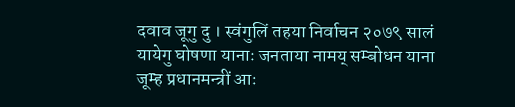दवाव जूगु दु । स्वंगुलिं तहया निर्वाचन २०७९ सालं यायेगु घोषणा यानाः जनताया नामय् सम्बोधन याना जूम्ह प्रधानमन्त्रीं आः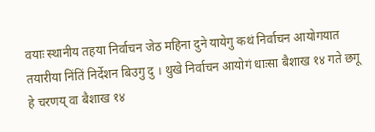वयाः स्थानीय तहया निर्वाचन जेठ महिना दुने यायेगु कथं निर्वाचन आयोगयात तयारीया निंतिं निर्देशन बिउगु दु । थुखे निर्वाचन आयोगं धाःसा बैशाख १४ गते छगू हे चरणय् वा बैशाख १४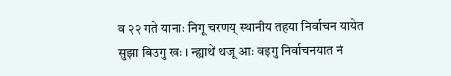व २२ गते यानाः निगू चरणय् स्थानीय तहया निर्वाचन यायेत सुझा बिउगु खः । न्ह्याथें थजू आः वइगु निर्वाचनयात नं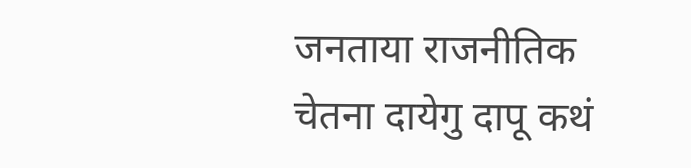जनताया राजनीतिक चेतना दायेगु दापू कथं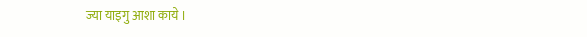ज्या याइगु आशा काये ।